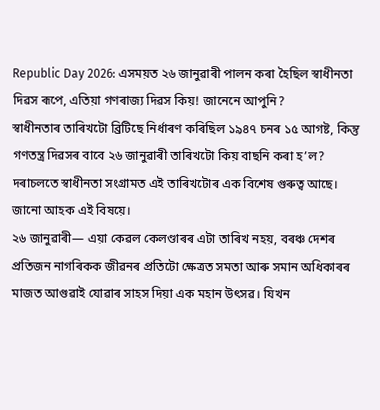Republic Day 2026: এসময়ত ২৬ জানুৱাৰী পালন কৰা হৈছিল স্বাধীনতা দিৱস ৰূপে, এতিয়া গণৰাজ্য দিৱস কিয়! জানেনে আপুনি?
স্বাধীনতাৰ তাৰিখটো ব্ৰিটিছে নিৰ্ধাৰণ কৰিছিল ১৯৪৭ চনৰ ১৫ আগষ্ট, কিন্তু গণতন্ত্ৰ দিৱসৰ বাবে ২৬ জানুৱাৰী তাৰিখটো কিয় বাছনি কৰা হ’ল? দৰাচলতে স্বাধীনতা সংগ্ৰামত এই তাৰিখটোৰ এক বিশেষ গুৰুত্ব আছে। জানো আহক এই বিষয়ে।
২৬ জানুৱাৰী— এয়া কেৱল কেলণ্ডাৰৰ এটা তাৰিখ নহয়, বৰঞ্চ দেশৰ প্ৰতিজন নাগৰিকক জীৱনৰ প্ৰতিটো ক্ষেত্ৰত সমতা আৰু সমান অধিকাৰৰ মাজত আগুৱাই যোৱাৰ সাহস দিয়া এক মহান উৎসৱ। যিখন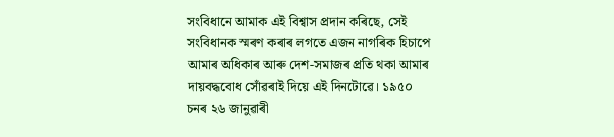সংবিধানে আমাক এই বিশ্বাস প্ৰদান কৰিছে, সেই সংবিধানক স্মৰণ কৰাৰ লগতে এজন নাগৰিক হিচাপে আমাৰ অধিকাৰ আৰু দেশ-সমাজৰ প্ৰতি থকা আমাৰ দায়বদ্ধবোধ সোঁৱৰাই দিয়ে এই দিনটোৱে। ১৯৫০ চনৰ ২৬ জানুৱাৰী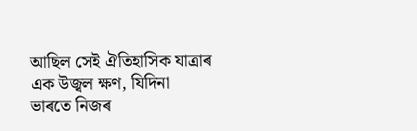আছিল সেই ঐতিহাসিক যাত্ৰাৰ এক উজ্বল ক্ষণ, যিদিনা ভাৰতে নিজৰ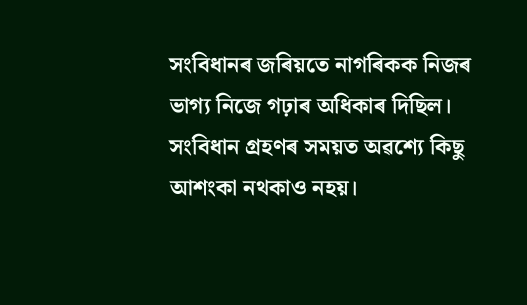সংবিধানৰ জৰিয়তে নাগৰিকক নিজৰ ভাগ্য নিজে গঢ়াৰ অধিকাৰ দিছিল।
সংবিধান গ্ৰহণৰ সময়ত অৱশ্যে কিছু আশংকা নথকাও নহয়।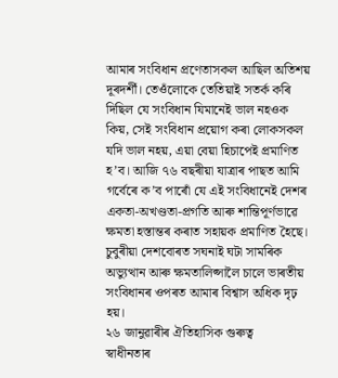আমাৰ সংবিধান প্ৰণেতাসকল আছিল অতিশয় দূৰদৰ্শী। তেওঁলোকে তেতিয়াই সতৰ্ক কৰি দিছিল যে সংবিধান যিমানেই ভাল নহওক কিয়, সেই সংবিধান প্ৰয়োগ কৰা লোকসকল যদি ভাল নহয়, এয়া বেয়া হিচাপেই প্ৰমাণিত হ’ব। আজি ৭৬ বছৰীয়া যাত্ৰাৰ পাছত আমি গৰ্বেৰে ক’ব পাৰোঁ যে এই সংবিধানেই দেশৰ একতা-অখণ্ডতা-প্ৰগতি আৰু শান্তিপূৰ্ণভাৱে ক্ষমতা হস্তান্তৰ কৰাত সহায়ক প্ৰমাণিত হৈছে। চুবুৰীয়া দেশবোৰত সঘনাই ঘটা সামৰিক অভ্যুত্থান আৰু ক্ষমতালিপ্সালৈ চালে ভাৰতীয় সংবিধানৰ ওপৰত আমাৰ বিশ্বাস অধিক দৃঢ় হয়।
২৬ জানুৱাৰীৰ ঐতিহাসিক গুৰুত্ব
স্বাধীনতাৰ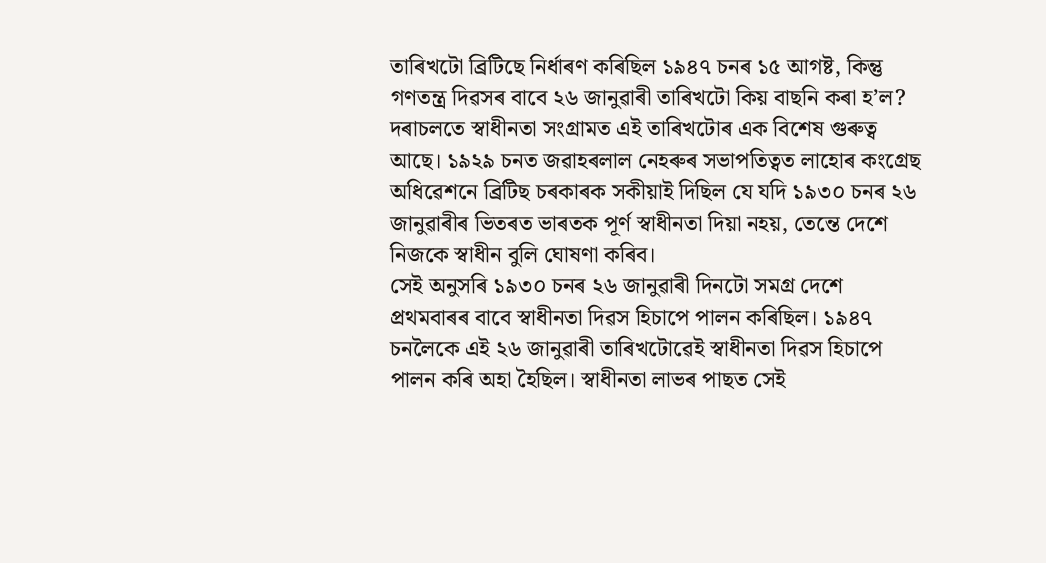তাৰিখটো ব্ৰিটিছে নিৰ্ধাৰণ কৰিছিল ১৯৪৭ চনৰ ১৫ আগষ্ট, কিন্তু গণতন্ত্ৰ দিৱসৰ বাবে ২৬ জানুৱাৰী তাৰিখটো কিয় বাছনি কৰা হ’ল? দৰাচলতে স্বাধীনতা সংগ্ৰামত এই তাৰিখটোৰ এক বিশেষ গুৰুত্ব আছে। ১৯২৯ চনত জৱাহৰলাল নেহৰুৰ সভাপতিত্বত লাহোৰ কংগ্ৰেছ অধিৱেশনে ব্ৰিটিছ চৰকাৰক সকীয়াই দিছিল যে যদি ১৯৩০ চনৰ ২৬ জানুৱাৰীৰ ভিতৰত ভাৰতক পূৰ্ণ স্বাধীনতা দিয়া নহয়, তেন্তে দেশে নিজকে স্বাধীন বুলি ঘোষণা কৰিব।
সেই অনুসৰি ১৯৩০ চনৰ ২৬ জানুৱাৰী দিনটো সমগ্ৰ দেশে প্ৰথমবাৰৰ বাবে স্বাধীনতা দিৱস হিচাপে পালন কৰিছিল। ১৯৪৭ চনলৈকে এই ২৬ জানুৱাৰী তাৰিখটোৱেই স্বাধীনতা দিৱস হিচাপে পালন কৰি অহা হৈছিল। স্বাধীনতা লাভৰ পাছত সেই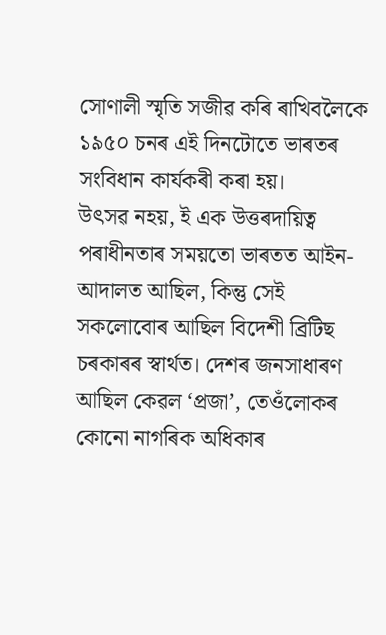সোণালী স্মৃতি সজীৱ কৰি ৰাখিবলৈকে ১৯৫০ চনৰ এই দিনটোতে ভাৰতৰ সংবিধান কাৰ্যকৰী কৰা হয়।
উৎসৱ নহয়, ই এক উত্তৰদায়িত্ব
পৰাধীনতাৰ সময়তো ভাৰতত আইন-আদালত আছিল, কিন্তু সেই সকলোবোৰ আছিল বিদেশী ব্ৰিটিছ চৰকাৰৰ স্বাৰ্থত। দেশৰ জনসাধাৰণ আছিল কেৱল ‘প্ৰজা’, তেওঁলোকৰ কোনো নাগৰিক অধিকাৰ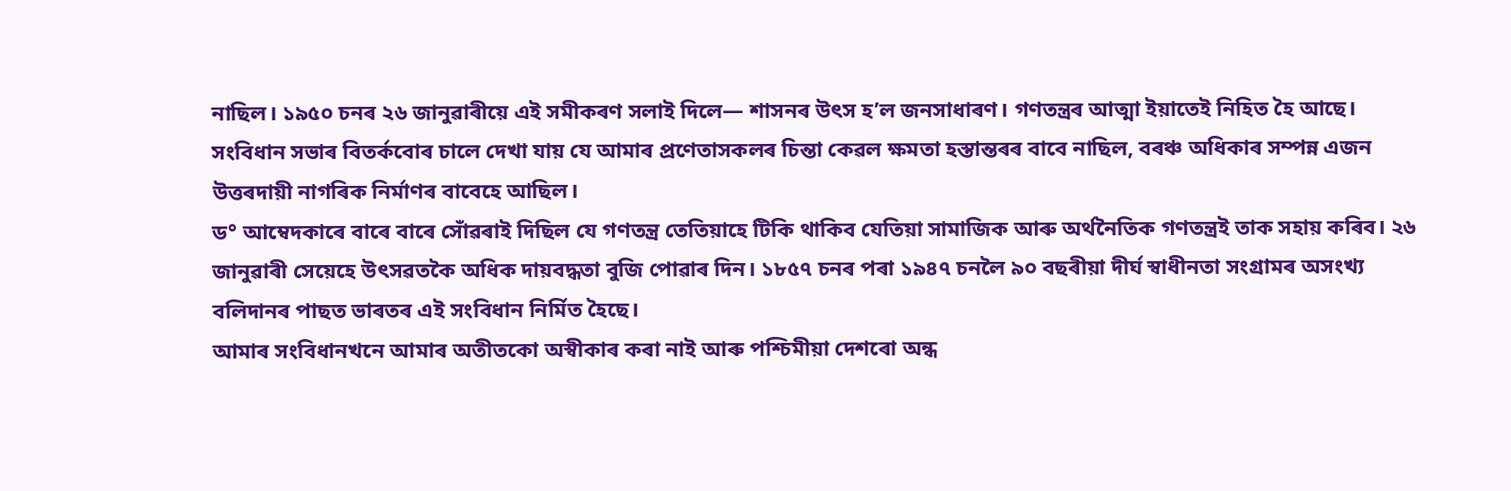নাছিল। ১৯৫০ চনৰ ২৬ জানুৱাৰীয়ে এই সমীকৰণ সলাই দিলে— শাসনৰ উৎস হ’ল জনসাধাৰণ। গণতন্ত্ৰৰ আত্মা ইয়াতেই নিহিত হৈ আছে। সংবিধান সভাৰ বিতৰ্কবোৰ চালে দেখা যায় যে আমাৰ প্ৰণেতাসকলৰ চিন্তা কেৱল ক্ষমতা হস্তান্তৰৰ বাবে নাছিল, বৰঞ্চ অধিকাৰ সম্পন্ন এজন উত্তৰদায়ী নাগৰিক নিৰ্মাণৰ বাবেহে আছিল।
ড° আম্বেদকাৰে বাৰে বাৰে সোঁৱৰাই দিছিল যে গণতন্ত্ৰ তেতিয়াহে টিকি থাকিব যেতিয়া সামাজিক আৰু অৰ্থনৈতিক গণতন্ত্ৰই তাক সহায় কৰিব। ২৬ জানুৱাৰী সেয়েহে উৎসৱতকৈ অধিক দায়বদ্ধতা বুজি পোৱাৰ দিন। ১৮৫৭ চনৰ পৰা ১৯৪৭ চনলৈ ৯০ বছৰীয়া দীৰ্ঘ স্বাধীনতা সংগ্ৰামৰ অসংখ্য বলিদানৰ পাছত ভাৰতৰ এই সংবিধান নিৰ্মিত হৈছে।
আমাৰ সংবিধানখনে আমাৰ অতীতকো অস্বীকাৰ কৰা নাই আৰু পশ্চিমীয়া দেশৰো অন্ধ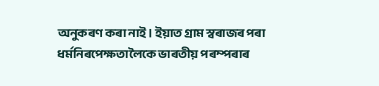অনুকৰণ কৰা নাই। ইয়াত গ্ৰাম স্বৰাজৰ পৰা ধৰ্মনিৰপেক্ষতালৈকে ভাৰতীয় পৰম্পৰাৰ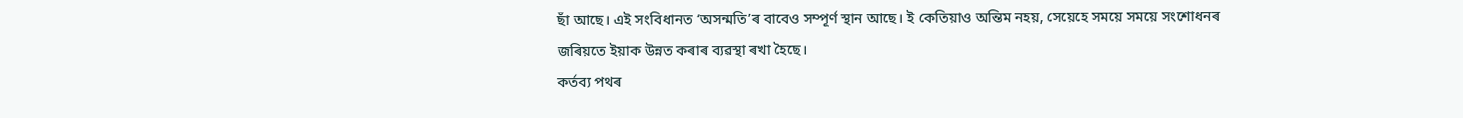ছাঁ আছে। এই সংবিধানত ‘অসন্মতি’ৰ বাবেও সম্পূৰ্ণ স্থান আছে। ই কেতিয়াও অন্তিম নহয়, সেয়েহে সময়ে সময়ে সংশোধনৰ জৰিয়তে ইয়াক উন্নত কৰাৰ ব্যৱস্থা ৰখা হৈছে।
কৰ্তব্য পথৰ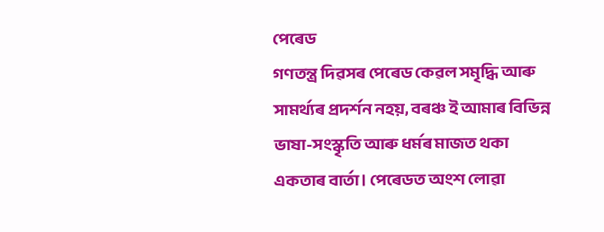পেৰেড
গণতন্ত্ৰ দিৱসৰ পেৰেড কেৱল সমৃদ্ধি আৰু সামৰ্থ্যৰ প্ৰদৰ্শন নহয়, বৰঞ্চ ই আমাৰ বিভিন্ন ভাষা-সংস্কৃতি আৰু ধৰ্মৰ মাজত থকা একতাৰ বাৰ্তা। পেৰেডত অংশ লোৱা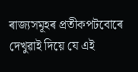ৰাজ্যসমূহৰ প্ৰতীকপটবোৰে দেখুৱাই দিয়ে যে এই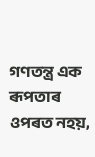গণতন্ত্ৰ এক ৰূপতাৰ ওপৰত নহয়,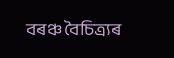বৰঞ্চ বৈচিত্ৰ্যৰ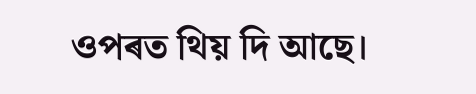ওপৰত থিয় দি আছে।